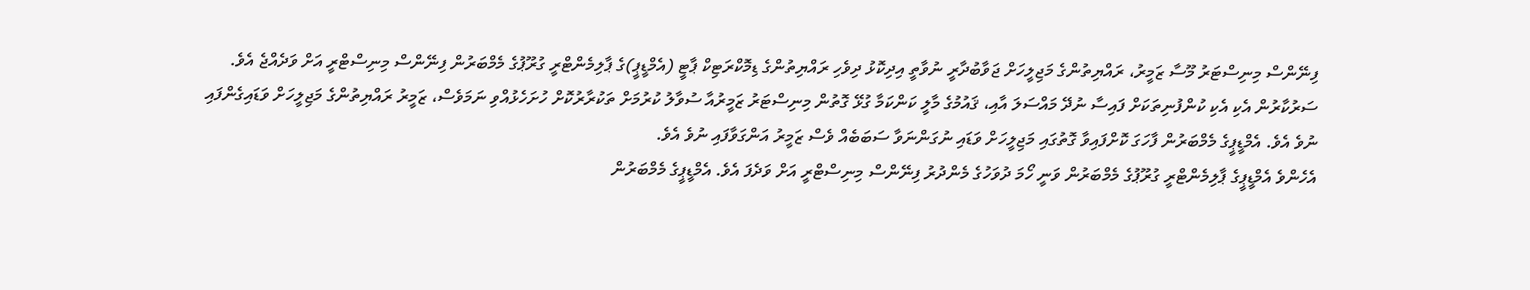ފިނޭންސް މިނިސްޓަރު މޫސާ ޒަމީރު، ރައްޔިތުންގެ މަޖިލީހަށް ޖަވާބުދާރީ ނުވާތީ އިދިކޮޅު ދިވެހި ރައްޔިތުންގެ ޑިމޮކްރަޓިކް ޕާޓީ (އެމްޑީޕީ)ގެ ޕާލިމެންޓްރީ ގުރޫޕުގެ މެމްބަރުން ފިނޭންސް މިނިސްޓްރީ އަށް ވަދެއްޖެ އެވެ.
ސަރުކާރުން އެކި އެކި ކުންފުނިތަކަށް ފައިސާ ނުދޭ މައްސަލަ އާއި، ޤައުމުގެ މާލީ ކަންކަމާ ގުޅޭ ގޮތުން މިނިސްޓަރު ޒަމީރުއާ ސުވާލު ކުރުމަށް ތަކުރާރުކޮށް ހުށަހެޅުއްވި ނަމަވެސް، ޒަމީރު ރައްޔިތުންގެ މަޖިލީހަށް ވަޑައިގެންފައި ނުވެ އެވެ. އެމްޑީޕީގެ މެމްބަރުން ފާހަގަ ކޮށްފައިވާ ގޮތުގައި މަޖިލީހަށް ވަޑައި ނުގަންނަވާ ސަބަބެއް ވެސް ޒަމީރު އަންގަވާފައި ނުވެ އެވެ.
އެހެންވެ އެމްޑީޕީގެ ޕާލިމެންޓްރީ ގުރޫޕުގެ މެމްބަރުން ވަނީ ހޯމަ ދުވަހުގެ މެންދުރު ފިނޭންސް މިނިސްޓްރީ އަށް ވަދެފަ އެވެ. އެމްޑީޕީގެ މެމްބަރުން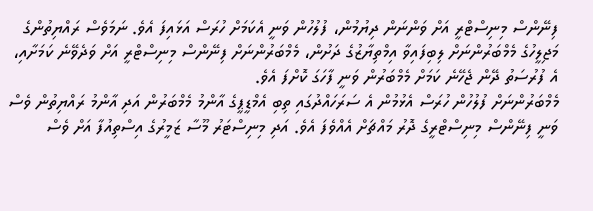ފިނޭންސް މިނިސްޓްރީ އަށް ވަންނަން ދިޔުމުން، ފުލުހުން ވަނީ އެކަމަށް ހުރަސް އަޅައިފަ އެވެ. ނަމަވެސް ރައްޔިތުންގެ މަޖިލީހުގެ މެމްބަރުންނަށް ލިބިފައިވާ އިމްތިޔާޒުގެ ދަށުން، މެމްބަރުންނަށް ފިނޭންސް މިނިސްޓްރީ އަށް ވަދެވޭނެ ކަމަށާއި، އެ ފުރުސަތު ދޭން ޖެހޭނެ ކަމަށް މެމްބަރުން ވަނީ ފާހަގަ ކޮށްފަ އެވެ.
މެމްބަރުންނަށް ފުލުހުން ހުރަސް އެޅުމުން އެ ސަރަހައްދުގައި ތިބި އެމްޑީޕީގެ އާންމު މެމްބަރުން އަދި އާންމު ރައްޔިތުން ވެސް ވަނީ ފިނޭންސް މިނިސްޓްރީގެ ދޮރު މައްޗަށް އެއްވެފަ އެވެ. އަދި މިނިސްޓަރު މޫސާ ޒަމީރުގެ އިސްތިއުފާ އަށް ވެސް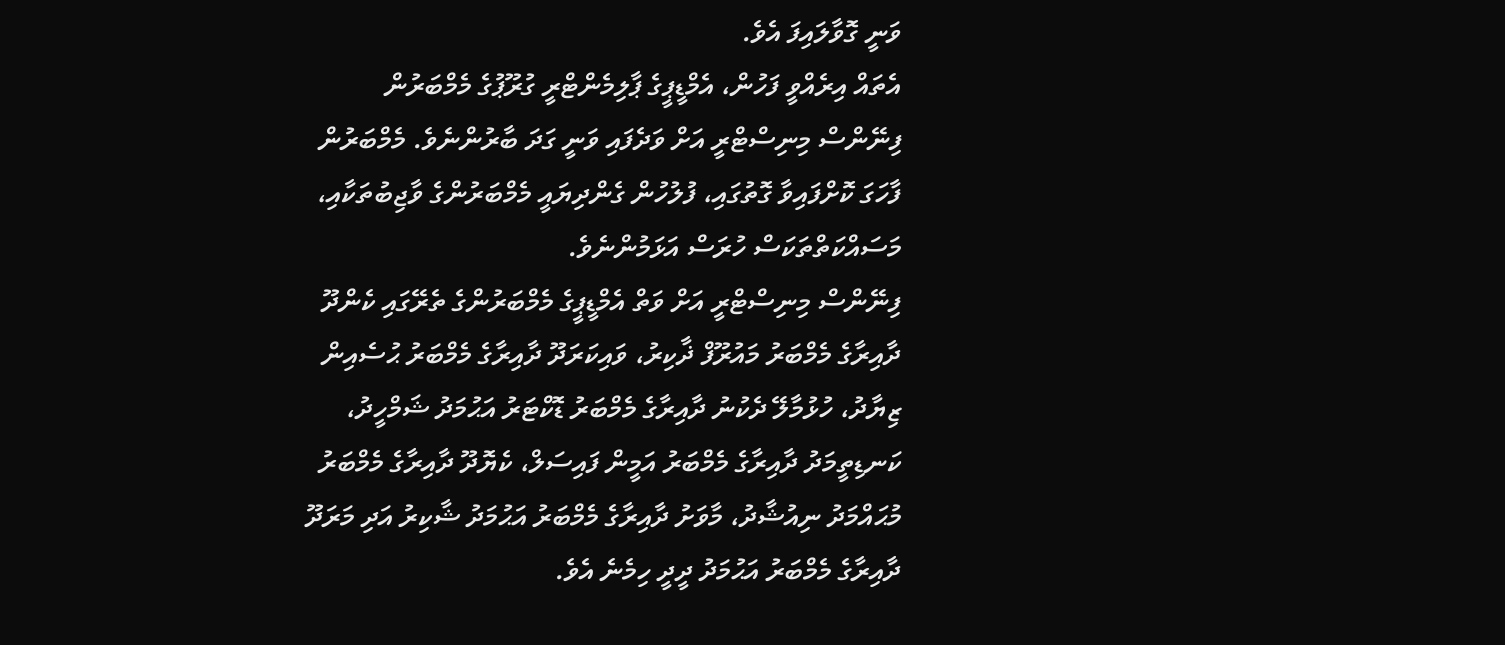ވަނީ ގޮވާލައިފަ އެވެ.
އެތައް އިރެއްވީ ފަހުން، އެމްޑީޕީގެ ޕާލިމެންޓްރީ ގުރޫޕުގެ މެމްބަރުން ފިނޭންސް މިނިސްޓްރީ އަށް ވަދެފައި ވަނީ ގަދަ ބާރުންނެވެ. މެމްބަރުން ފާހަގަ ކޮށްފައިވާ ގޮތުގައި، ފުލުހުން ގެންދިޔައީ މެމްބަރުންގެ ވާޖިބުތަކާއި، މަސައްކަތްތަކަސް ހުރަސް އަޅަމުންނެވެ.
ފިނޭންސް މިނިސްޓްރީ އަށް ވަތް އެމްޑީޕީގެ މެމްބަރުންގެ ތެރޭގައި ކެންދޫ ދާއިރާގެ މެމްބަރު މައުރޫފް ޛާކިރު، ވައިކަރަދޫ ދާއިރާގެ މެމްބަރު ޙުސެއިން ޒިޔާދު، ހުޅުމާލޭ ދެކުނު ދާއިރާގެ މެމްބަރު ޑޮކްޓަރު އަޙުމަދު ޝަމްހީދު، ކަނޑިތީމަދު ދާއިރާގެ މެމްބަރު އަމީން ފައިސަލް، ކެޔޮދޫ ދާއިރާގެ މެމްބަރު މުޙައްމަދު ނިއުޝާދު، މާވަށު ދާއިރާގެ މެމްބަރު އަޙުމަދު ޝާކިރު އަދި މަރަދޫ ދާއިރާގެ މެމްބަރު އަޙުމަދު ދީދީ ހިމެނެ އެވެ.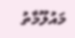މައުލޫމާތު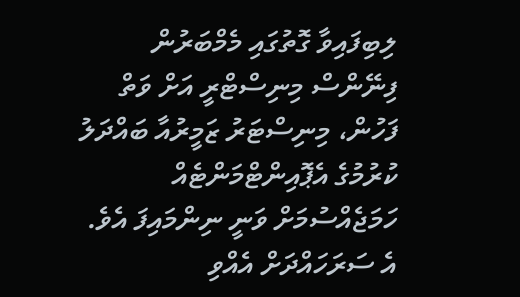ލިބިފައިވާ ގޮތުގައި މެމްބަރުން ފިނޭންސް މިނިސްޓްރީ އަށް ވަތް ފަހުން، މިނިސްޓަރު ޒަމީރުއާ ބައްދަލު ކުރުމުގެ އެޕޮއިންޓްމަންޓެއް ހަމަޖެއްސުމަށް ވަނީ ނިންމައިފަ އެވެ.
އެ ސަރަހައްދަށް އެއްވި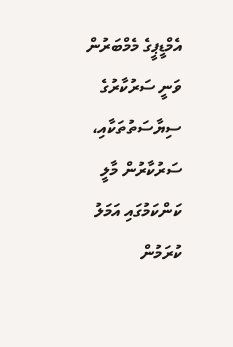އެމްޑީޕީގެ މެމްބަރުން ވަނީ ސަރުކާރުގެ ސިޔާސަތުތަކާއި، ސަރުކާރުން މާލީ ކަންކަމުގައި އަމަލު ކުރަމުން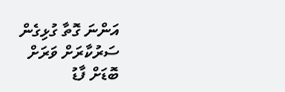އަންނަ ގޮތާ ގުޅިގެން ސަރުކާރަށް ވަރަށް ބޮޑަށް ފާޑު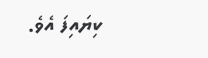ކިޔައިފަ އެވެ.